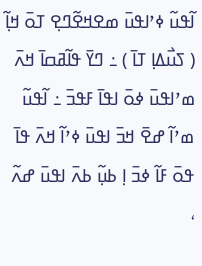ߊ߬ߟߎ߬ ߦߴߊߟߎ߫ ߘߐߞߐ߬ߣߐ߲ ߠߋ߫ ߞߊ߲߬ ( ߖߎ߯ߡߊ߲ ߠߊ߫ ) ߸ ߣߌ߫ ߟߊ߬ߥߛߊ߫ ߞߍ߫ ߘߴߊߟߎ߫ ߦߋ߫ ߊߟߊ߫ ߓߟߏ߫ ߸ ߊ߬ߟߎ߬ ߘߴߊ߬ ߝߐ߫ ߞߏ߫ ߊߟߎ߫ ߦߴߊ߬ ߞߍ߫ ߟߊ߫ ߟߋ߫ ߓߊ߬ ߦߏ߫ ߊ߲ ߕߎ߲߬ ߕߍ߫ ߊߟߎ߫ ߝߍ߬ ،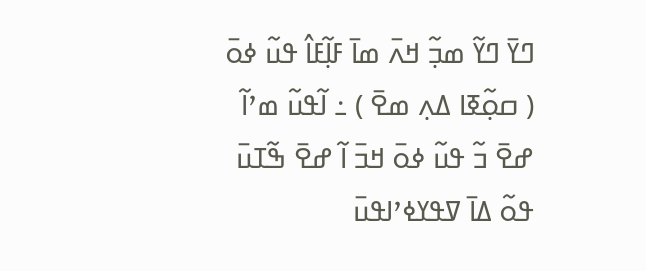ߣߌ߫ ߣߌ߬ ߘߏ߲߬ ߞߍ߫ ߘߊ߫ ߓߊ߲߬ߓߊ߮ ߟߎ߬ ߦߋ߫ ( ߛߋ߲߬ߧߊ ߡߍ߲ ߘߐ߫ ) ߸ ߊ߬ߟߎ߬ ߘߴߊ߬ ߝߐ߫ ߏ߬ ߟߎ߬ ߦߋ߫ ߞߏ߫ ߊ߬ ߝߐ߫ ߒ߬ߠߎ߫ ߟߋ߬ ߡߊ߫ ߜߟߌߦߴߊߟߎ߫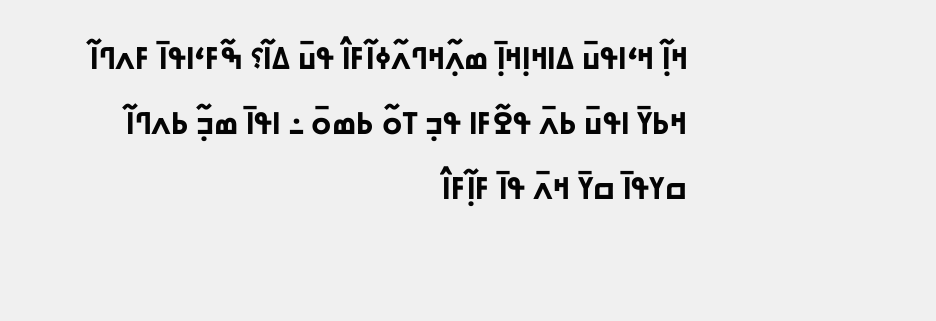ߞߊ߲߬ ߞߵߊߟߎ߫ ߡߊߞߊ߲ߞߊ߲߫ ߘߍ߲߬ߞߣߍ߬ߦߊ߬ߓߊ߮ ߟߎ߫ ߡߊ߬؟ ߒ߬ߓߵߊߟߊ߫ ߓߍߣߊ߬ ߞߕߌ߫ ߊߟߎ߫ ߕߍ߫ ߟߐ߬ߓߊ ߟߏ߲ ߠߋ߬ ߕߘߋ߫ ߸ ߊߟߊ߫ ߘߏ߲߬ ߕߍߣߊ߬ ߛߌߟߊ߫ ߛߌ߫ ߞߍ߫ ߟߊ߫ ߓߊ߲߬ߓߊ߮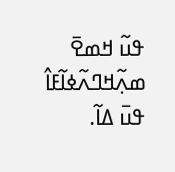ߟߎ߬ ߞߘߐ߫ ߘߍ߲߬ߞߣߍ߬ߦߊ߬ߓߊ߮ ߟߎ߫ ߡߊ߬.